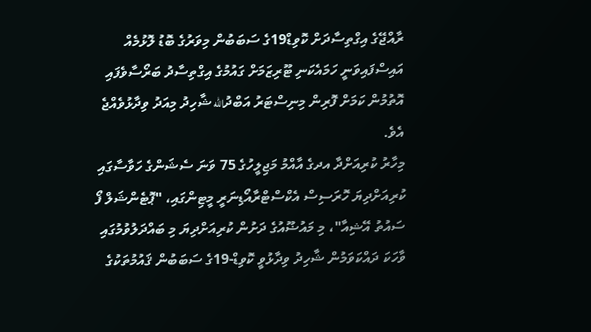ރާއްޖޭގެ އިގްތިސާދަށް ކޮވިޑް19ގެ ސަބަބުން މިވަރުގެ ބޮޑު ލޮޅުމެއް އައިސްފައިވަނީ ހަމައެކަނި ޓޫރިޒަމަށް ގައުމުގެ އިގްތިސާދު ބަރޯސާވެފައި އޮތުމުން ކަމަށް ފޮރިން މިނިސްޓަރު އަބްދުالله ޝާހިދު މިއަދު ވިދާޅުވެއްޖެ އެވެ.
މިހާރު ކުރިއަށްދާ އދގެ އާއްމު މަޖިލީހުގެ 75 ވަނަ ސެޝަންގެ ހަވާސާގައި ކުރިއަށްދިޔަ ހޮރަސިސް އެކްސްޓްރާއޯޑިނަރީ މީޓިންގައި، "ޕޮޓެންޝަލް ފޯ ސައުތު އޭޝިއާ"، މި މައުޟޫއުގެ ދަށުން ކުރިއަށްދިޔަ މި ބައްދަލުވުމުގައި ވާހަކަ ދައްކަވަމުން ޝާހިދު ވިދާޅުވީ ކޮވިޑް-19ގެ ސަބަބުން ޤައުމުތަކުގެ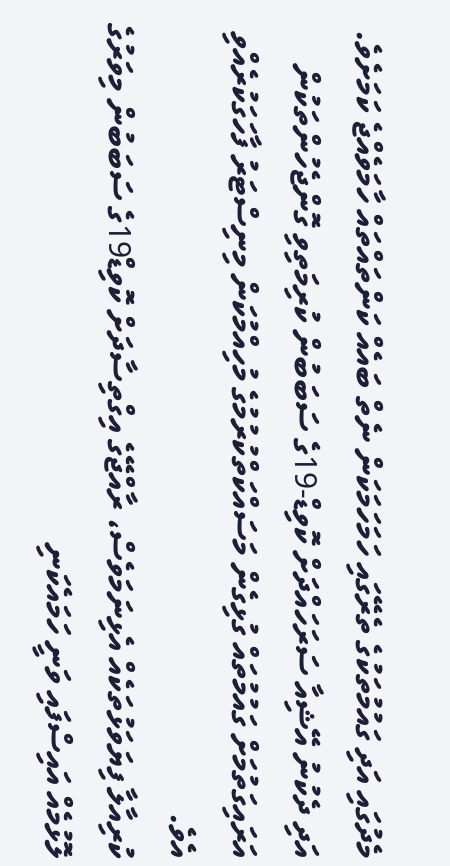މެދުގައި އަދި ގައުމުތަކުގެ ތެރޭގައި ހަމަހަމަކަން ނެތް ބައެއް ކަންތައްތައް ހާމަވެއްޖެ ކަމަށެވެ. އަދި ދެކުނު އޭޝިއާ ސަރަހައްދަށް ކޮވިޑް-19ގެ ސަބަބުން ކުރިމަތިވި ގޮންޖެހުންތަކުން އަރައިގަތުމަށް ގައުމުތައް ގުޅިގެން މަސައްކަތްކުރުމުގެ މުހިއްމުކަން މިނިސްޓަރު ފާހަގަކުރެއްވި އެވެ.
ކުރިއާލާ ފިޔަވަޅުތަކެއް އެޅިނަމަވެސް، ރާއްޖޭގެ އިގްތިސާދަށް ކޮވިޑް19ގެ ސަބަބުން މިވަރުގެ ލޮޅުމެއް އައިސްފައި ވަނީ ހަމައެކަނި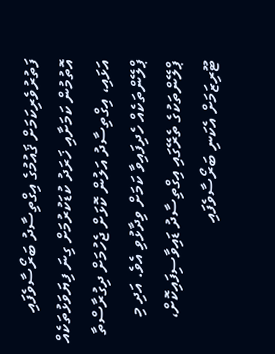ފަތުރުވެރިކަމަށް ޤައުމުގެ އިގްތިސާދު ބަރޯސާވެފައި އޮތުމުން ކަމަށާއި ޚަރަދު ކުޑަކުރުމަށް ގިނަ ފިޔަވަޅުތަކެއް އަޅައި، އިގްތިސާދު އަލުން ކޮޅަށް ޖެހުމަށް ދިގުރާސްތާ ޕްލޭންތަކެއް ހެދިފައިވާ ކަމަށް ވިދާޅުވި އެވެ. އަދި މި ޕްލޭންތަކުގެ ތެރޭގައި އިގްތިސާދު ޑައިވާސިފައިކޮށް، ޓޫރިޒަމަށް އެކަނި ބަރޯސާވެފައި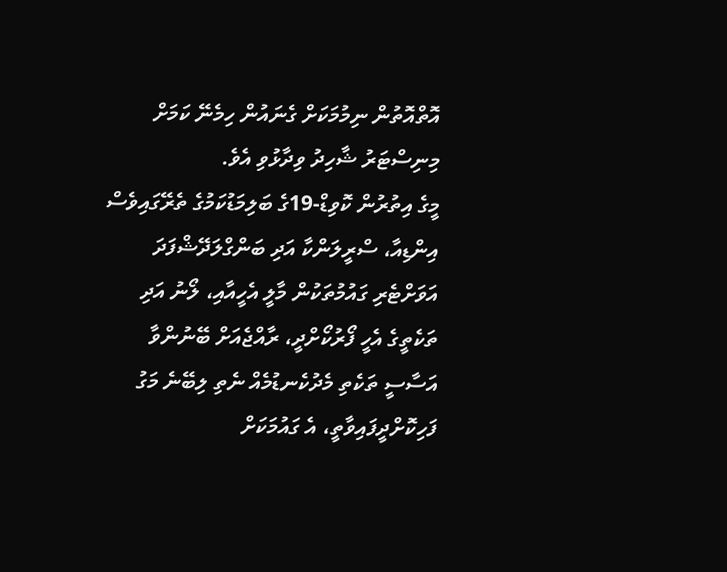އޮތްއޮތުން ނިމުމަކަށް ގެނައުން ހިމެނޭ ކަމަށް މިނިސްޓަރު ޝާހިދު ވިދާޅުވި އެވެ.
މީގެ އިތުރުން ކޮވިޑް-19ގެ ބަލިމަޑުކަމުގެ ތެރޭގައިވެސް އިންޑިއާ، ސްރީލަންކާ އަދި ބަންގްލަދޭޝްފަދަ އަވަށްޓެރި ގައުމުތަކުން މާލީ އެހީއާއި، ލޯނު އަދި ތަކެތީގެ އެހީ ފޯރުކޯށްދީ، ރާއްޖެއަށް ބޭނުންވާ އަސާސީ ތަކެތި މެދުކެނޑުމެއް ނެތި ލިބޭނެ މަގު ފަހިކޮށްދީފައިވާތީ، އެ ގައުމަކަށް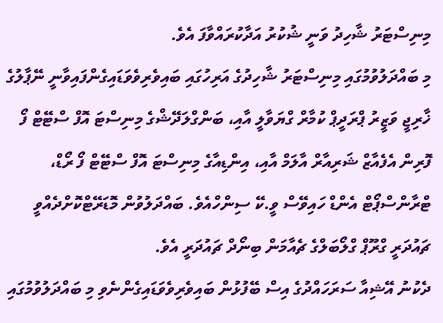މިނިސްޓަރު ޝާހިދު ވަނީ ޝުކުރު އަދާކުރައްވާފަ އެވެ.
މި ބައްދަލުވުމުގައި މިނިސްޓަރު ޝާހިދުގެ އަރިހުގައި ބައިވެރިވެވަޑައިގެންފައިވާނީ ނޭޕާލުގެ ޚާރިޖީ ވަޒީރު ޕްރަދީޕް ކުމާރް ގްޔަވާލީ އާއި، ބަންގްލަދޭޝްގެ މިނިސްޓަ އޮފް ސްޓޭޓް ފޯ ފޮރިން އެފެއާޒް ޝަރިއާރް އާލަމް އާއި، އިންޑިއާގެ މިނިސްޓަ އޮފް ސްޓޭޓް ފޯ ރޯޑް، ޓްރާންސްޕޯޓް އެންޑް ހައިވޭސް ވީ.ކޭ ސިންހްއެވެ. ބައްދަލުވުން މޮޑަރޭޓްކޮށްދެއްވީ ޗައުދަރީ ގްރޫޕް ގްލޯބަލްގެ ޗެއާމަން ބިނޯދް ޗައުދަރީ އެވެ.
ދެކުނު އޭޝިއާ ސަރަހައްދުގެ އިސް ބޭފުޅުން ބައިވެރިވެވަޑައިގެންނެވި މި ބައްދަލުވުމުގައި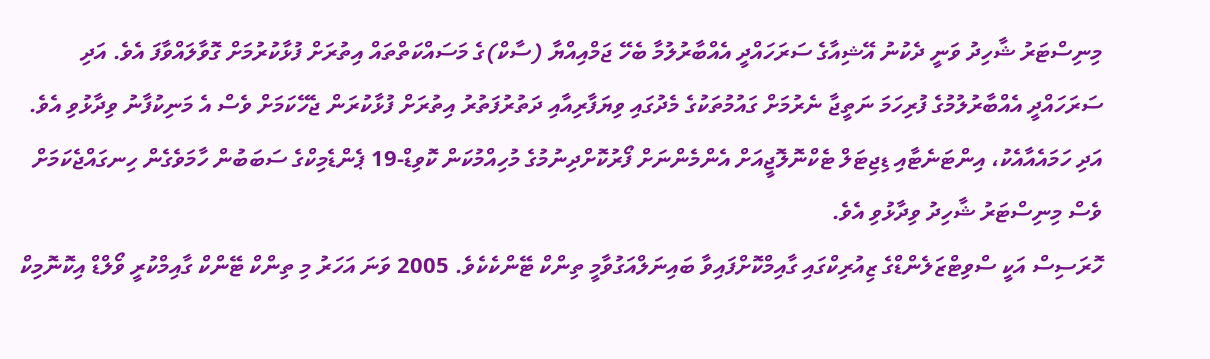މިނިސްޓަރު ޝާހިދު ވަނީ ދެކުނު އޭޝިއާގެ ސަރަހައްދީ އެއްބާރުލުމާ ބެހޭ ޖަމްއިއްޔާ (ސާކް)ގެ މަސައްކަތްތައް އިތުރަށް ފުޅާކުރުމަށް ގޮވާލައްވާފަ އެވެ. އަދި ސަރަހައްދީ އެއްބާރުލުމުގެ ފުރިހަމަ ނަތީޖާ ނެރުމަށް ގައުމުތަކުގެ މެދުގައި ވިޔަފާރިއާއި ދަތުރުފަތުރު އިތުރަށް ފުޅާކުރަން ޖެހޭކަމަށް ވެސް އެ މަނިކުފާނު ވިދާޅުވި އެވެ. އަދި ހަމައެއާއެކު، އިންޓަނެޓާއި ޑިޖިޓަލް ޓެކްނޮލޮޖީއަށް އެންމެންނަށް ފޯރުކޮށްދިނުމުގެ މުހިއްމުކަން ކޮވިޑް-19 ޕެންޑެމިކްގެ ސަބަބުން ހާމަވެގެން ހިނގައްޖެކަމަށް ވެސް މިނިސްޓަރު ޝާހިދު ވިދާޅުވި އެވެ.
ހޮރަސިސް އަކީ ސްވިޓްޒަލެންޑްގެ ޒިއުރިކްގައި ގާއިމްކޮށްފައިވާ ބައިނަލްއަގުވާމީ ތިންކް ޓޭންކެކެވެ. 2005 ވަނަ އަހަރު މި ތިންކް ޓޭންކް ގާއިމްކުރީ ވޯލްޑް އިކޮނޮމިކް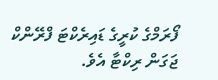ފޯރަމްގެ ކުރީގެ ޑައިރެކްޓަ ފްރޭންކް ޖަގަން ރިކްޓާ އެވެ.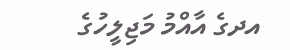އދގެ އާއްމު މަޖިލީހުގެ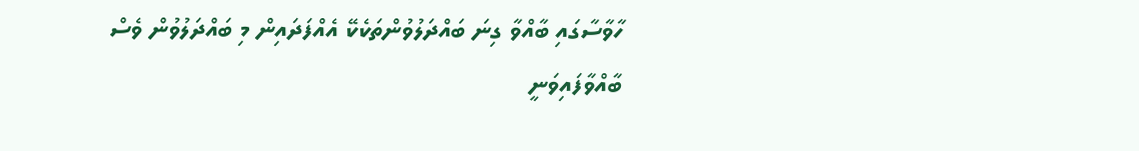ހާވާސާގައި ބާއްވާ ގިނަ ބައްދަލުވުންތަކެކޭ އެއްފަދައިން މި ބައްދަލުވުން ވެސް ބާއްވާފައިވަނީ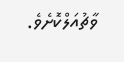ވާޗުއަލްކޮށެވެ.